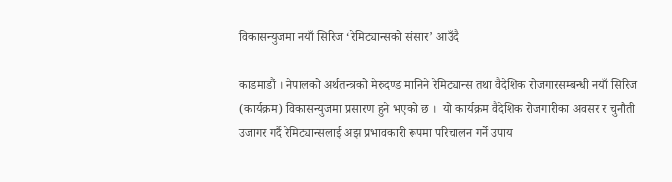विकासन्युजमा नयाँ सिरिज ‘रेमिट्यान्सको संसार’ आउँदै

काडमाडौं । नेपालको अर्थतन्त्रको मेरुदण्ड मानिने रेमिट्यान्स तथा वैदेशिक रोजगारसम्बन्धी नयाँ सिरिज (कार्यक्रम) विकासन्युजमा प्रसारण हुने भएको छ ।  यो कार्यक्रम वैदेशिक रोजगारीका अवसर र चुनौती उजागर गर्दै रेमिट्यान्सलाई अझ प्रभावकारी रूपमा परिचालन गर्ने उपाय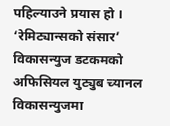पहिल्याउने प्रयास हो ।   ‘रेमिट्यान्सको संसार’ विकासन्युज डटकमको अफिसियल युट्युब च्यानल विकासन्युजमा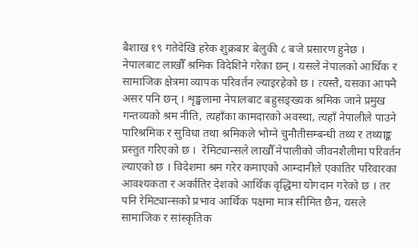बैशाख १९ गतेदेखि हरेक शुक्रबार बेलुकी ८ बजे प्रसारण हुनेछ ।  नेपालबाट लाखौँ श्रमिक विदेशिने गरेका छन् । यसले नेपालको आर्थिक र सामाजिक क्षेत्रमा व्यापक परिवर्तन ल्याइरहेको छ । त्यस्तै, यसका आफ्नै असर पनि छन् । शृङ्खलामा नेपालबाट बहुसङ्ख्यक श्रमिक जाने प्रमुख गन्तव्यको श्रम नीति, त्यहाँका कामदारको अवस्था, त्यहाँ नेपालीले पाउने पारिश्रमिक र सुविधा तथा श्रमिकले भोग्ने चुनौतीसम्बन्धी तथ्य र तथ्याङ्क प्रस्तुत गरिएको छ ।  रेमिट्यान्सले लाखौँ नेपालीको जीवनशैलीमा परिवर्तन ल्याएको छ । विदेशमा श्रम गरेर कमाएको आम्दानीले एकातिर परिवारका आवश्यकता र अर्कातिर देशको आर्थिक वृद्धिमा योगदान गरेको छ । तर पनि रेमिट्यान्सको प्रभाव आर्थिक पक्षमा मात्र सीमित छैन, यसले सामाजिक र सांस्कृतिक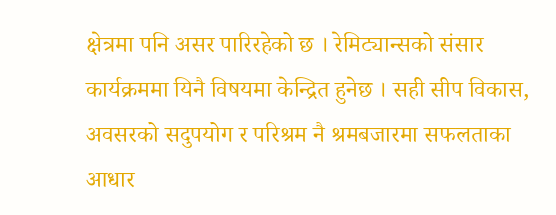क्षेत्रमा पनि असर पारिरहेको छ । रेमिट्यान्सको संसार कार्यक्रममा यिनै विषयमा केन्द्रित हुनेछ । सही सीप विकास, अवसरको सदुपयोग र परिश्रम नै श्रमबजारमा सफलताका आधार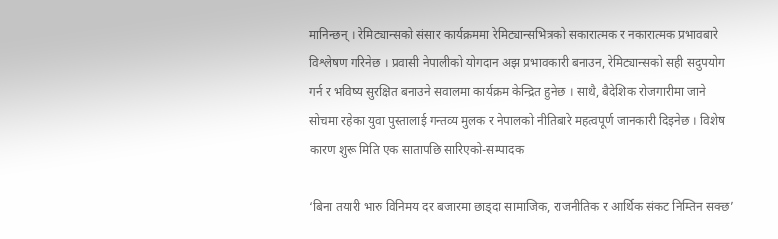मानिन्छन् । रेमिट्यान्सको संसार कार्यक्रममा रेमिट्यान्सभित्रको सकारात्मक र नकारात्मक प्रभावबारे विश्लेषण गरिनेछ । प्रवासी नेपालीको योगदान अझ प्रभावकारी बनाउन, रेमिट्यान्सको सही सदुपयोग गर्न र भविष्य सुरक्षित बनाउने सवालमा कार्यक्रम केन्द्रित हुनेछ । साथै, बैदेशिक रोजगारीमा जाने सोचमा रहेका युवा पुस्तालाई गन्तव्य मुलक र नेपालको नीतिबारे महत्वपूर्ण जानकारी दिइनेछ । विशेष कारण शुरू मिति एक सातापछि सारिएको-सम्पादक

‘बिना तयारी भारु विनिमय दर बजारमा छाड्दा सामाजिक, राजनीतिक र आर्थिक संकट निम्तिन सक्छ’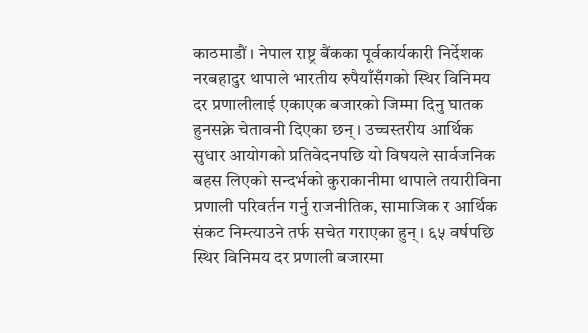काठमाडौं । नेपाल राष्ट्र बैंकका पूर्वकार्यकारी निर्देशक नरबहादुर थापाले भारतीय रुपैयाँसँगको स्थिर विनिमय दर प्रणालीलाई एकाएक बजारको जिम्मा दिनु घातक हुनसक्ने चेतावनी दिएका छन् । उच्चस्तरीय आर्थिक सुधार आयोगको प्रतिवेदनपछि यो विषयले सार्वजनिक बहस लिएको सन्दर्भको कुराकानीमा थापाले तयारीविना प्रणाली परिवर्तन गर्नु राजनीतिक, सामाजिक र आर्थिक संकट निम्त्याउने तर्फ सचेत गराएका हुन् । ६५ वर्षपछि स्थिर विनिमय दर प्रणाली बजारमा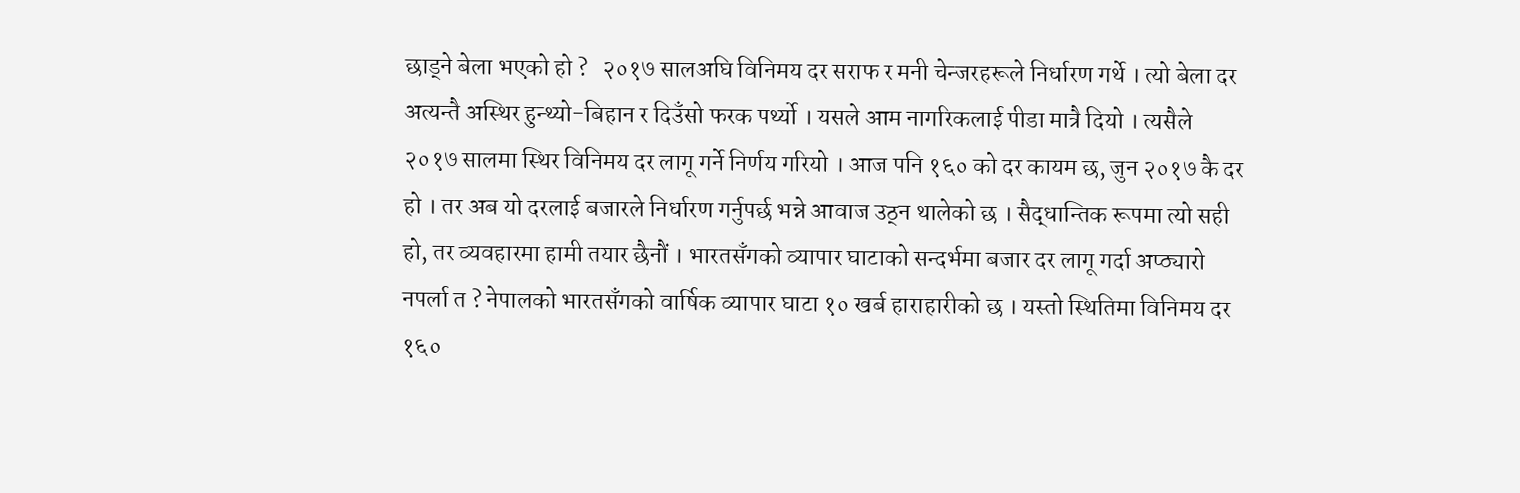छाड्ने बेला भएको हो ?   २०१७ सालअघि विनिमय दर सराफ र मनी चेन्जरहरूले निर्धारण गर्थे । त्यो बेला दर अत्यन्तै अस्थिर हुन्थ्यो-बिहान र दिउँसो फरक पर्थ्यो । यसले आम नागरिकलाई पीडा मात्रै दियो । त्यसैले २०१७ सालमा स्थिर विनिमय दर लागू गर्ने निर्णय गरियो । आज पनि १६० को दर कायम छ, जुन २०१७ कै दर हो । तर अब यो दरलाई बजारले निर्धारण गर्नुपर्छ भन्ने आवाज उठ्न थालेको छ । सैद्धान्तिक रूपमा त्यो सही हो, तर व्यवहारमा हामी तयार छैनौं । भारतसँगको व्यापार घाटाको सन्दर्भमा बजार दर लागू गर्दा अप्ठ्यारो नपर्ला त ? नेपालको भारतसँगको वार्षिक व्यापार घाटा १० खर्ब हाराहारीको छ । यस्तो स्थितिमा विनिमय दर १६०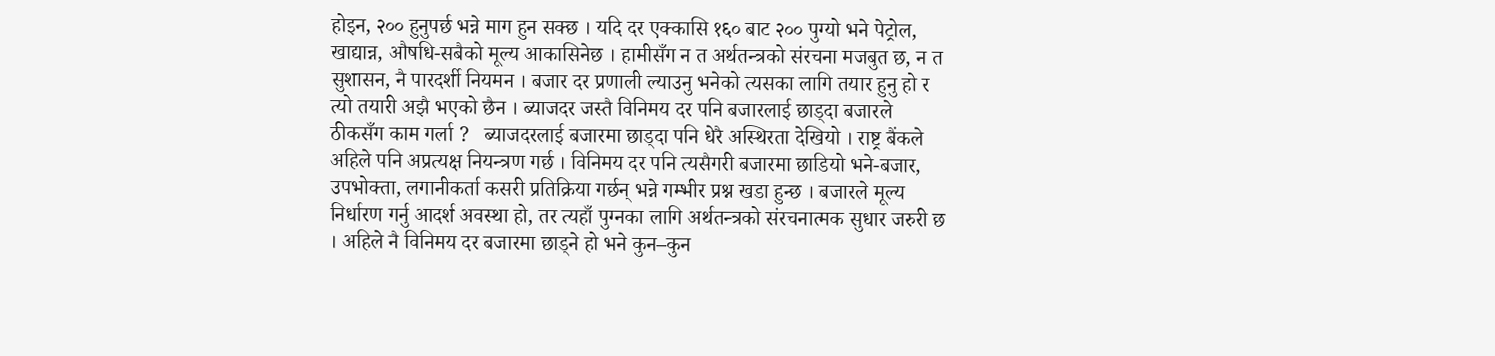होइन, २०० हुनुपर्छ भन्ने माग हुन सक्छ । यदि दर एक्कासि १६० बाट २०० पुग्यो भने पेट्रोल, खाद्यान्न, औषधि-सबैको मूल्य आकासिनेछ । हामीसँग न त अर्थतन्त्रको संरचना मजबुत छ, न त सुशासन, नै पारदर्शी नियमन । बजार दर प्रणाली ल्याउनु भनेको त्यसका लागि तयार हुनु हो र त्यो तयारी अझै भएको छैन । ब्याजदर जस्तै विनिमय दर पनि बजारलाई छाड्दा बजारले ठीकसँग काम गर्ला ?   ब्याजदरलाई बजारमा छाड्दा पनि धेरै अस्थिरता देखियो । राष्ट्र बैंकले अहिले पनि अप्रत्यक्ष नियन्त्रण गर्छ । विनिमय दर पनि त्यसैगरी बजारमा छाडियो भने-बजार, उपभोक्ता, लगानीकर्ता कसरी प्रतिक्रिया गर्छन् भन्ने गम्भीर प्रश्न खडा हुन्छ । बजारले मूल्य निर्धारण गर्नु आदर्श अवस्था हो, तर त्यहाँ पुग्नका लागि अर्थतन्त्रको संरचनात्मक सुधार जरुरी छ । अहिले नै विनिमय दर बजारमा छाड्ने हो भने कुन–कुन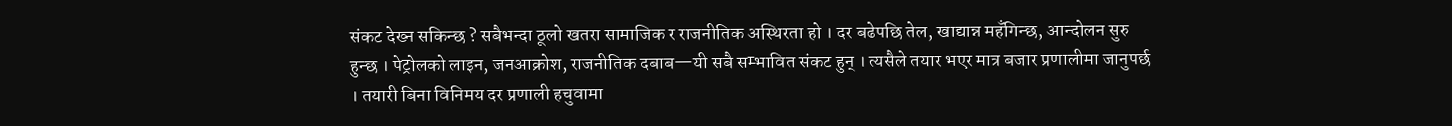संकट देख्न सकिन्छ ? सबैभन्दा ठूलो खतरा सामाजिक र राजनीतिक अस्थिरता हो । दर बढेपछि तेल, खाद्यान्न महँगिन्छ, आन्दोलन सुरु हुन्छ । पेट्रोलको लाइन, जनआक्रोश, राजनीतिक दबाब—यी सबै सम्भावित संकट हुन् । त्यसैले तयार भएर मात्र बजार प्रणालीमा जानुपर्छ । तयारी बिना विनिमय दर प्रणाली हचुवामा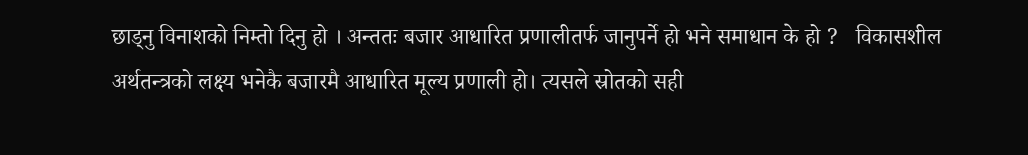छाड्नु विनाशको निम्तो दिनु हो । अन्ततः बजार आधारित प्रणालीतर्फ जानुपर्ने हो भने समाधान के हो ?   विकासशील अर्थतन्त्रको लक्ष्य भनेकै बजारमै आधारित मूल्य प्रणाली हो। त्यसले स्रोतको सही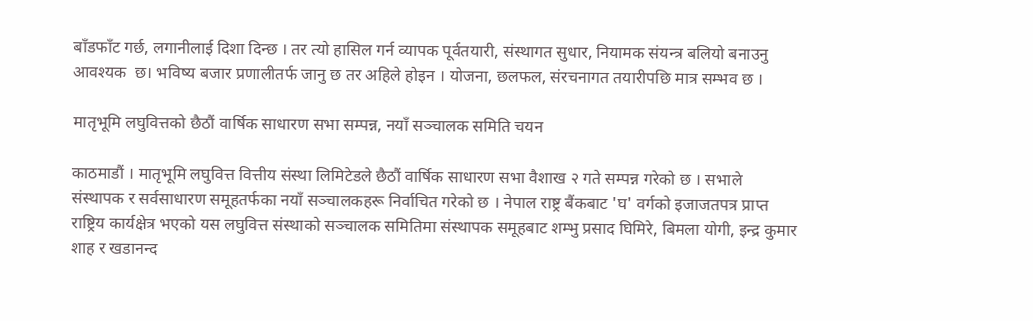बाँडफाँट गर्छ, लगानीलाई दिशा दिन्छ । तर त्यो हासिल गर्न व्यापक पूर्वतयारी, संस्थागत सुधार, नियामक संयन्त्र बलियो बनाउनु आवश्यक  छ। भविष्य बजार प्रणालीतर्फ जानु छ तर अहिले होइन । योजना, छलफल, संरचनागत तयारीपछि मात्र सम्भव छ ।

मातृभूमि लघुवित्तको छैठौं वार्षिक साधारण सभा सम्पन्न, नयाँ सञ्चालक समिति चयन

काठमाडौं । मातृभूमि लघुवित्त वित्तीय संस्था लिमिटेडले छैठौं वार्षिक साधारण सभा वैशाख २ गते सम्पन्न गरेको छ । सभाले संस्थापक र सर्वसाधारण समूहतर्फका नयाँ सञ्चालकहरू निर्वाचित गरेको छ । नेपाल राष्ट्र बैंकबाट 'घ' वर्गको इजाजतपत्र प्राप्त राष्ट्रिय कार्यक्षेत्र भएको यस लघुवित्त संस्थाको सञ्चालक समितिमा संस्थापक समूहबाट शम्भु प्रसाद घिमिरे, बिमला योगी, इन्द्र कुमार शाह र खडानन्द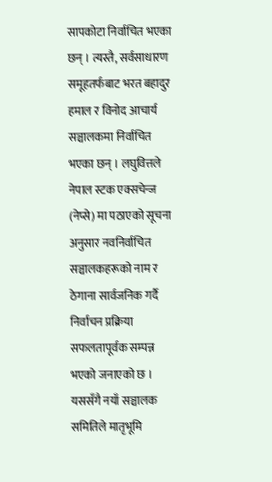सापकोटा निर्वाचित भएका छन् । त्यस्तै, सर्वसाधारण समूहतर्फबाट भरत बहादुर हमाल र विनोद आचार्य सञ्चालकमा निर्वाचित भएका छन् । लघुवित्तले नेपाल स्टक एक्सचेन्ज (नेप्से) मा पठाएको सूचना अनुसार नवनिर्वाचित सञ्चालकहरूको नाम र ठेगाना सार्वजनिक गर्दै निर्वाचन प्रक्रिया सफलतापूर्वक सम्पन्न भएको जनाएको छ । यससँगै नयाँ सञ्चालक समितिले मातृभूमि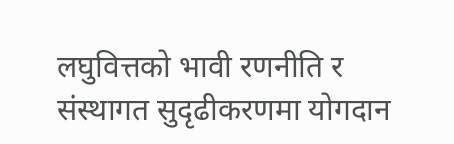लघुवित्तको भावी रणनीति र संस्थागत सुदृढीकरणमा योगदान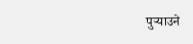पुर्‍याउने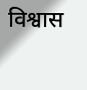विश्वास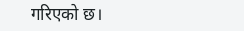गरिएको छ।